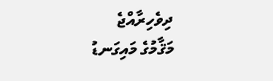ދިވެހިރާއްޖެ
މަޤާމުގެ މައިގަނޑު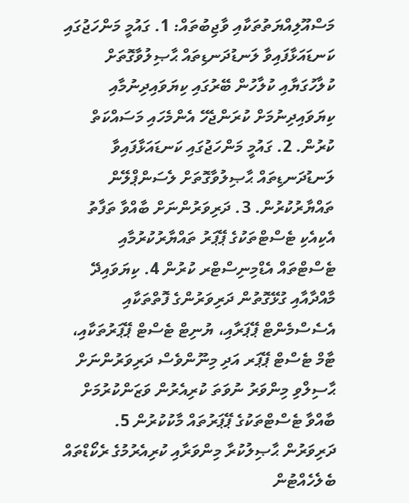މަސްއޫލިއްޔަތުތަކާއި ވާޖިބުތައް: 1. ގައުމީ މަންހަޖުގައި ކަނޑައަޅާފައިވާ ލަނޑުދަނޑިތައް ޙާޞިލުވާގޮތަށް ކުލާހުގަޔާއި ކުލާހުން ބޭރުގައި ކިޔަވައިދިނުމާއި ކިޔަވައިދިނުމަށް ކުރަންޖެހޭ އެންމެހައި މަސައްކަތް ކުރުން. 2. ގައުމީ މަންހަޖުގައި ކަނޑައަޅާފައިވާ ލަނޑުދަނޑިތައް ޙާޞިލުވާގޮތަށް ލެސަންޕްލޭން ތައްޔާރުކުރުން. 3. ދަރިވަރުންނަށް ބާއްވާ ތަފާތު އެކިއެކި ޓެސްޓްތަކުގެ ޕޭޕަރު ތައްޔާރުކުރުމާއި ޓެސްޓްތައް އެޑްމިނިސްޓްރ ކުރުން 4. ކިޔަވައިދޭ މާއްދާއާއި ގުޅޭގޮތުން ދަރިވަރުންގެ ފޮތްތަކާއި އެސެސްމެންޓް ޕޭޕަރާއި، ޔުނިޓް ޓެސްޓް ޕޭޕަރުތަކާއި، ޓާމް ޓެސްޓް ޕޭޕަރ އަދި މިނޫންވެސް ދަރިވަރުންނަށް ޙާސިލްވި މިންވަރު ނުވަތަ ކުރިއެރުން ވަޒަންކުރުމަށް ބާއްވާ ޓެސްޓްތަކުގެ ޕޭޕަރުތައް މާކުކުރުން 5. ދަރިވަރުން ޙާޞިލުކުރާ މިންވަރާއި ކުރިއެރުމުގެ ރެކޯޑްތައް ބެލެހެއްޓުން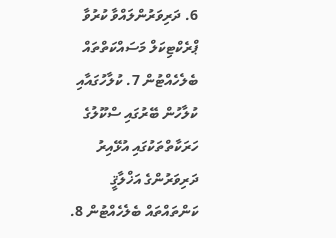6. ދަރިވަރުންލައްވާ ކުރުވާ ޕްރެކްޓިކަލް މަސައްކަތްތައް ބެލެހެއްޓުން 7. ކުލާހުގައާއި ކުލާހުން ބޭރުގައި ސްކޫލުގެ ހަރަކާތްތަކުގައި އުޅޭއިރު ދަރިވަރުންގެ އަޚްލާޤީ ކަންތައްތައް ބެލެހެއްޓުން 8.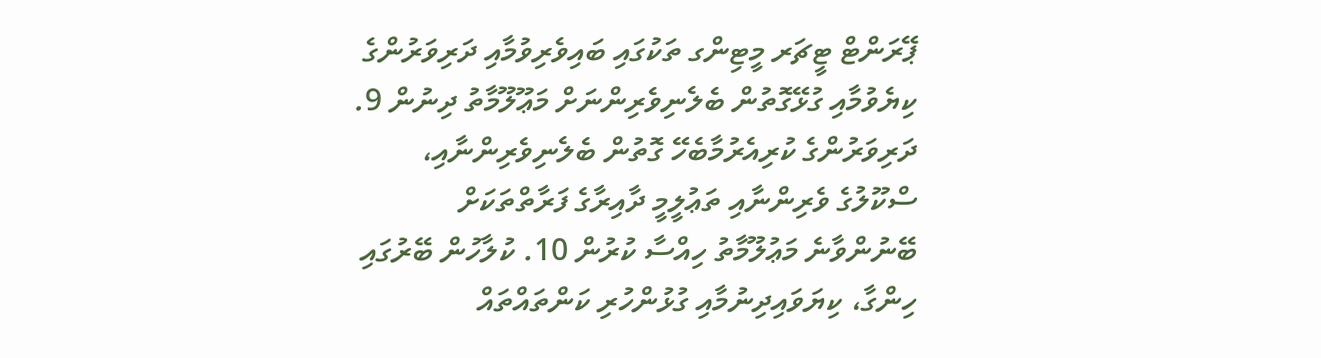ޕޭރަންޓް ޓީޗަރ މީޓިންގ ތަކުގައި ބައިވެރިވުމާއި ދަރިވަރުންގެ ކިޔެވުމާއި ގުޅޭގޮތުން ބެލެނިވެރިންނަށް މަޢޫލޫމާތު ދިނުން 9. ދަރިވަރުންގެ ކުރިއެރުމާބެހޭ ގޮތުން ބެލެނިވެރިންނާއި، ސްކޫލުގެ ވެރިންނާއި ތަޢުލީމީ ދާއިރާގެ ފަރާތްތަކަށް ބޭނުންވާނެ މަޢުލޫމާތު ހިއްސާ ކުރުން 10. ކުލާހުން ބޭރުގައި ހިންގާ، ކިޔަވައިދިނުމާއި ގުޅުންހުރި ކަންތައްތައް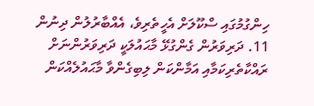ހިންގުމުގައި ސްކޫލަށް އެހީތެރިވެ، އެއްބާރުލުން ދިނުން 11. ދަރިވަރުން ގެންގުޅޭ މާޙައުލަކީ ދަރިވަރުންނަށް ރައްކާތެރިކަމާއި އަމާންކަން ލިބިގެންވާ މާޙައުލެއްކަން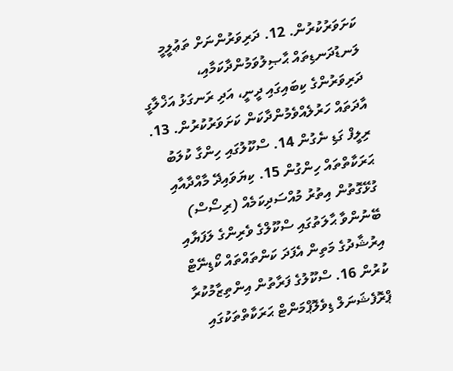ކަށަވަރުކުރުން. 12. ދަރިވަރުންނަށް ތަޢުލީމީ ލަނޑުދަނޑިތައް ޙާޞިލުވަމުންދާކަމާއި، ދަރިވަރުންގެ ކިބައިގައި ދީނީ، އަދި ރަނގަޅު އަޚްލާގީ އާދަތައް ހަރުލެއްވެމުންދާކަން ކަށަވަރުކުރުން. 13. ރިލީފް ގަޑި ނެގުން 14. ސްކޫލުގައި ހިންގާ ކުލަބު ޙަރަކާތްތައް ހިންގުން 15. ކިޔަވައިދޭ މާއްދާއާއި ގުޅޭގޮތުން އިތުރު މުއްސަދިކަމެއް (ރިސޯސް) ބޭނުންވާ ޙާލަތުގައި ސްކޫލްގެ ވެރިންގެ ލަފަޔާއި އިރުޝާދުގެ މަތިން އެފަދަ ކަންތައްތައް ކޯޑިނޭޓް ކުރުން 16. ސްކޫލުގެ ފަރާތުން އިންތިޒާމުކުރާ ޕްރޮފެޝަނަލް ޑިވެލޮޕްމަންޓް ޙަރަކާތްތަކުގައި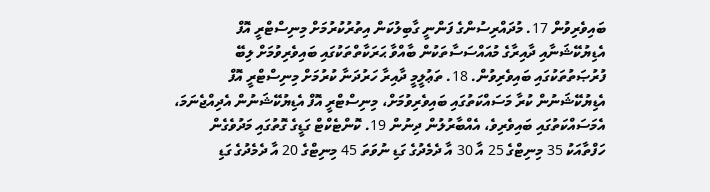ބައިވެރިވުން 17. މުދައްރިސުންގެ ފަންނީ ގާބިލުކަން އިތުރުކުރުމަށް މިނިސްޓްރީ އޮފް އެޑިޔުކޭޝަނާއި ދާއިރާގެ މުއައްސަސާތަކުން ބާއްވާ ޙަރަކާތްތަކުގައި ބައިވެރިވުމަށް ލިބޭ ފުރުޞަތުތަކުގައި ބައިވެރިވުން. 18. ތަޢުލީމީ ދާއިރާ ހަރުދަނާ ކުރުމަށް މިނިސްޓްރީ އޮފް އެޑިޔުކޭޝަނުން ކުރާ މަސައްކަތުގައި ބައިވެރިވުމަށް، މިނިސްޓްރީ އޮފް އެޑިޔުކޭޝަނުން އެދިއްޖެނަމަ، އެމަސައްކަތުގައި ބައިވެރިވެ، އެއްބާރުލުން ދިނުން 19. ކޮންޓެކްޓް ގަޑީގެ ގޮތުގައި މަދުވެގެން ހަފްތާއަކު 35 މިނިޓްގެ 25 އާ 30 އާ ދެމެދުގެ ގަޑި ނުވަތަ 45 މިނިޓްގެ 20 އާ ދެމެދުގެ ގަޑި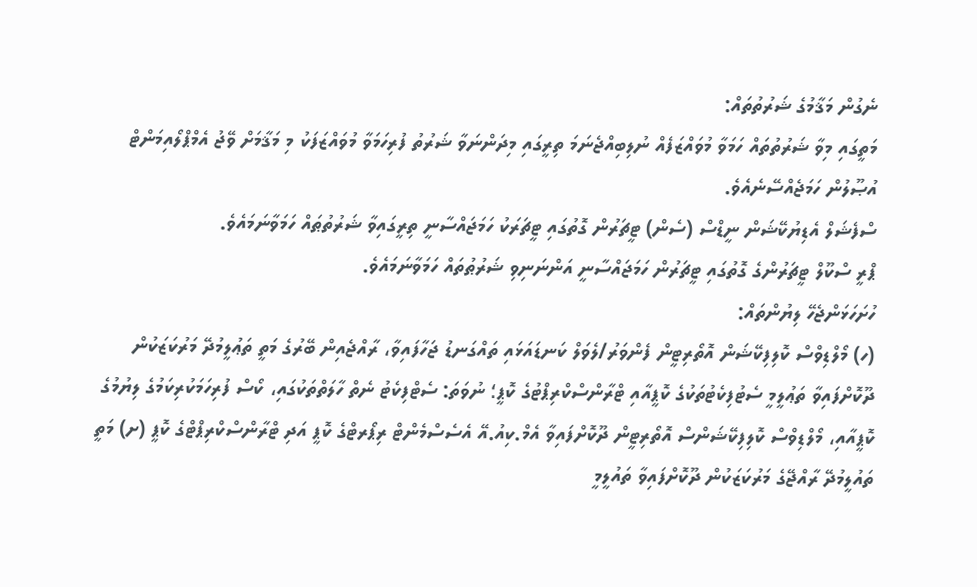ނެގުން މަޤާމުގެ ޝަރުތުތައް:
މަތީގައި މިވާ ޝަރުތުތައް ހަމަވާ މުވައްޒަފެއް ނުލިބިއްޖެނަމަ ތިރީގައި މިދަންނަވާ ޝަރުތު ފުރިހަމަވާ މުވައްޒަފަކު މި މަޤާމަށް ވޭޖު އެމްޕްލޯއިމަންޓް އުޞޫލުން ހަމަޖެއްސޭނެއެވެ.
ސްފެޝަލް އެޑިޔުކޭޝަން ނީޑްސް (ސެން) ޓީޗަރުން ގޮތުގައި ޓީޗަރަކު ހަމަޖައްސާނީ ތިރީގައިވާ ޝަރުތުޠައް ހަމަވާނަމައެވެ.
ޕްރީ ސްކޫލް ޓީޗަރުންގެ ގޮތުގައި ޓީޗަރުން ހަމަޖައްސާނީ އަންނަނިވި ޝަރުޠުތައް ހަމަވާނަމައެވެ.
ހުށަހަޅަންޖެހޭ ލިޔުންތައް:
(ހ) މޯލްޑިވްސް ކޮލިފިކޭޝަން އޮތޯރިޓީން ފެންވަރު/ލެވަލް ކަނޑައަޅައި ތައްގަނޑު ޖަހާފައިވާ، ރާއްޖެއިން ބޭރުގެ މަތީ ތަޢުލީމުދޭ މަރުކަޒަކުން ދޫކޮށްފައިވާ ތަޢުލީމީ ސެޓުފިކެޓުތަކުގެ ކޮޕީއާއި ޓްރާންސްކްރިޕްޓުގެ ކޮޕީ؛ ނުވަތަ: ސެޓްފިކެޓު ނެތް ހާލަތްތަކުގައި، ކޯސް ފުރިހަމަކުރިކަމުގެ ލިޔުމުގެ ކޮޕީއާއި، މޯލްޑިވްސް ކޮލިފިކޭޝަންސް އޮތޯރިޓީން ދޫކޮށްފައިވާ އެމް.ކިއު.އޭ އެސެސްމެންޓް ރިޕޯރޓްގެ ކޮޕީ އަދި ޓްރާންސްކްރިޕްޓްގެ ކޮޕީ (ށ) މަތީ ތައުލީމުދޭ ރާއްޖޭގެ މަރުކަޒަކުން ދޫކޮށްފައިވާ ތައުލީމީ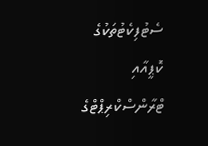ސެޓުފިކެޓުތަކުގެ ކޮޕީއާއި ޓްރާންސްކްރިޕްޓްގެ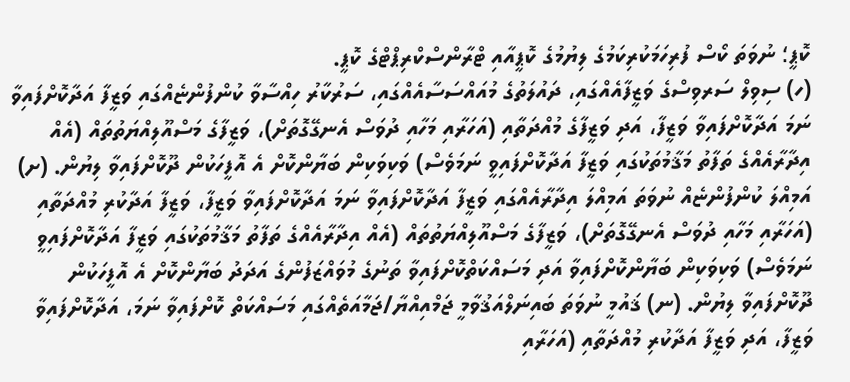ކޮޕީ؛ ނުވަތަ ކޯސް ފުރިހަމަކުރިކަމުގެ ލިޔުމުގެ ކޮޕީއާއި ޓްރާންސްކްރިޕްޓްގެ ކޮޕީ.
(ހ) ސިވިލް ސަރވިސްގެ ވަޒީފާއެއްގައި، ދައުލަތުގެ މުއައްސަސާއެއްގައި، ސަރުކާރު ހިއްސާވާ ކުންފުންޏެއްގައި ވަޒީފާ އަދާކޮށްފައިވާ ނަމަ އަދާކޮށްފައިވާ ވަޒީފާ، އަދި ވަޒީފާގެ މުއްދަތާއި (އަހަރާއި މަހާއި ދުވަސް އެނގޭގޮތަށް)، ވަޒީފާގެ މަސްއޫލިއްޔަތުތައް (އެއް އިދާރާއެއްގެ ތަފާތު މަޤާމުތަކުގައި ވަޒީފާ އަދާކޮށްފައިވީ ނަމަވެސް) ވަކިވަކިން ބަޔާންކޮށް އެ އޮފީހަކުން ދޫކޮށްފައިވާ ލިޔުން. (ށ) އަމިއްލަ ކުންފުންޏެއް ނުވަތަ އަމިއްލަ އިދާރާއެއްގައި ވަޒީފާ އަދާކޮށްފައިވާ ނަމަ އަދާކޮށްފައިވާ ވަޒީފާ، ވަޒީފާ އަދާކުރި މުއްދަތާއި (އަހަރާއި މަހާއި ދުވަސް އެނގޭގޮތަށް)، ވަޒީފާގެ މަސްއޫލިއްޔަތުތައް (އެއް އިދާރާއެއްގެ ތަފާތު މަޤާމުތަކުގައި ވަޒީފާ އަދާކޮށްފައިވީ ނަމަވެސް) ވަކިވަކިން ބަޔާންކޮށްފައިވާ އަދި މަސައްކަތްކޮށްފައިވާ ތަނުގެ މުވައްޒަފުންގެ އަދަދު ބަޔާންކޮށް އެ އޮފީހަކުން ދޫކޮށްފައިވާ ލިޔުން. (ނ) ޤައުމީ ނުވަތަ ބައިނަލްއަޤުވާމީ ޖަމްއިއްޔާ/ޖަމާއަތެއްގައި މަސައްކަތް ކޮށްފައިވާ ނަމަ، އަދާކޮށްފައިވާ ވަޒީފާ، އަދި ވަޒީފާ އަދާކުރި މުއްދަތާއި (އަހަރާއި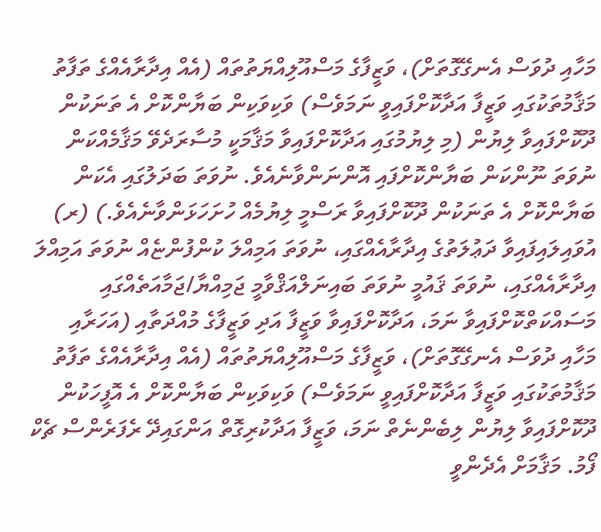މަހާއި ދުވަސް އެނގޭގޮތަށް)، ވަޒީފާގެ މަސްއޫލިއްޔަތުތައް (އެއް އިދާރާއެއްގެ ތަފާތު މަޤާމުތަކުގައި ވަޒީފާ އަދާކޮށްފައިވީ ނަމަވެސް) ވަކިވަކިން ބަޔާންކޮށް އެ ތަނަކުން ދޫކޮށްފައިވާ ލިޔުން (މި ލިޔުމުގައި އަދާކޮށްފައިވާ މަޤާމަކީ މުސާރަދެވޭ މަޤާމެއްކަން ނުވަތަ ނޫންކަން ބަޔާންކޮށްފައި އޮންނަންވާނެއެވެ. ނުވަތަ ބަދަލުގައި އެކަން ބަޔާންކޮށް އެ ތަނަކުން ދޫކޮށްފައިވާ ރަސްމީ ލިޔުމެއް ހުށަހަޅަންވާނެއެވެ.) (ރ) އުވައިލައިފައިވާ ދަޢުލަތުގެ އިދާރާއެއްގައި، ނުވަތަ އަމިއްލަ ކުންފުންޏެއް ނުވަތަ އަމިއްލަ އިދާރާއެއްގައި، ނުވަތަ ޤައުމީ ނުވަތަ ބައިނަލްއަޤްވާމީ ޖަމިއްޔާ/ޖަމާއަތެއްގައި މަސައްކަތްކޮށްފައިވާ ނަމަ، އަދާކޮށްފައިވާ ވަޒީފާ އަދި ވަޒީފާގެ މުއްދަތާއި (އަހަރާއި މަހާއި ދުވަސް އެނގޭގޮތަށް)، ވަޒީފާގެ މަސްއޫލިއްޔަތުތައް (އެއް އިދާރާއެއްގެ ތަފާތު މަޤާމުތަކުގައި ވަޒީފާ އަދާކޮށްފައިވީ ނަމަވެސް) ވަކިވަކިން ބަޔާންކޮށް އެ އޮފީހަކުން ދޫކޮށްފައިވާ ލިޔުން ލިބެންނެތް ނަމަ، ވަޒީފާ އަދާކުރިގޮތް އަންގައިދޭ ރެފަރެންސް ޗެކް ފޯމު. މަޤާމަށް އެދެންވީ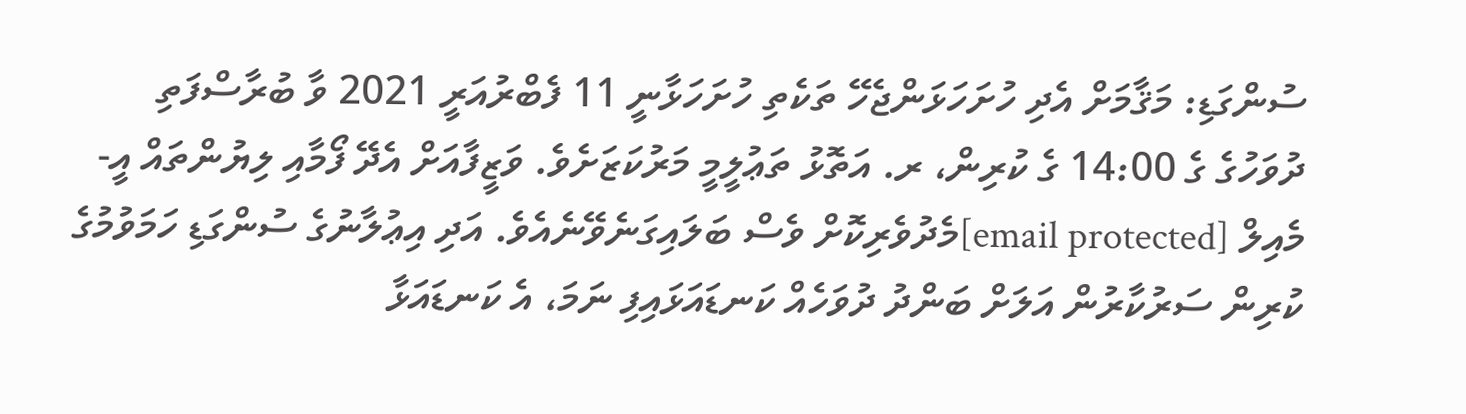ސުންގަޑި: މަޤާމަށް އެދި ހުށަހަޅަންޖެހޭ ތަކެތި ހުށަހަޅާނީ 11 ފެބްރުއަރީ 2021 ވާ ބުރާސްފަތި ދުވަހުގެ ގެ 14:00 ގެ ކުރިން، ރ. އަތޮޅު ތަޢުލީމީ މަރުކަޒަށެވެ. ވަޒީފާއަށް އެދޭ ފޯމާއި ލިޔުންތައް އީ-މެއިލް [email protected]މެދުވެރިކޮށް ވެސް ބަލައިގަނެވޭނެއެވެ. އަދި އިޢުލާނުގެ ސުންގަޑި ހަމަވުމުގެ ކުރިން ސަރުކާރުން އަލަށް ބަންދު ދުވަހެއް ކަނޑައަޅައިފި ނަމަ، އެ ކަނޑައަޅާ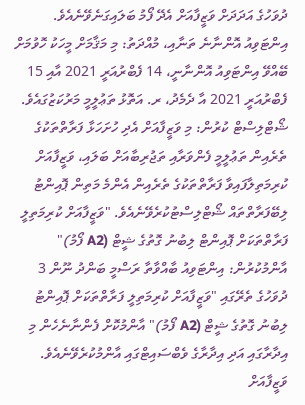ދުވަހުގެ އަދަދަށް ވަޒީފާއަށް އެދޭ ފޯމު ބަލައިގަނެވޭނެއެވެ. އިންޓަވިއު އޮންނާނެ ތަނާއި، މުއްދަތު: މި މަޤާމަށް މީހަކު ހޮވުމަށް ބޭއްވޭ އިންޓަވިއު އޮންނާނީ، 14 ފެބްރުއަރީ 2021 އާއި 15 ފެބްރުއަރީ 2021 އާ ދެމެދު، ރ. އަތޮޅު ތަޢުލީމީ މަރުކަޒުގައެވެ. ޝޯޓްލިސްޓް ކުރުން: މި ވަޒީފާއަށް އެދި ހުށަހަޅާ ފަރާތްތަކުގެ ތެރެއިން ތަޢުލީމީ ފެންވަރާއި ތަޖުރިބާއަށް ބަލައި، ވަޒީފާއަށް ކުރިމަތިލާފައިވާ ފަރާތްތަކުގެ ތެރެއިން އެންމެ މަތިން ޕޮއިންޓު ލިބޭފަރާތްތައް ޝޯޓްލިސްޓުކުރެވޭނެއެވެ. "ވަޒީފާއަށް ކުރިމަތިލީ ފަރާތްތަކަށް ޕޮއިންޓް ލިބުނު ގޮތުގެ ޝީޓް (A2 ފޯމު)" އާންމުކުރުން: އިންޓަވިއު ބާއްވާތާ ރަސްމީ ބަންދު ނޫން 3 ދުވަހުގެ ތެރޭގައި "ވަޒީފާއަށް ކުރިމަތިލީ ފަރާތްތަކަށް ޕޮއިންޓު ލިބުނު ގޮތުގެ ޝީޓް (A2 ފޯމު)" އާންމުކޮށް ފެންނާނެހެން މި އިދާރާގައި އަދި އިދާރާގެ ވެބްސައިޓްގައި އާންމުކުރެވޭނެއެވެ. ވަޒީފާއަށް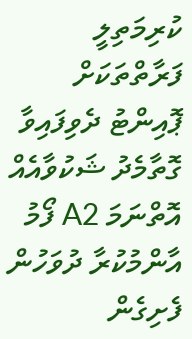ކުރިމަތިލީ ފަރާތްތަކަށް ޕޮއިންޓު ދެވިފައިވާ ގޮތާމެދު ޝަކުވާއެއް އޮތްނަމަ A2 ފޯމު އާންމުކުރާ ދުވަހުން ފެށިގެން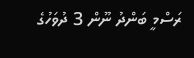ރަސްމީ ބަންދު ނޫން 3 ދުވަހުގެ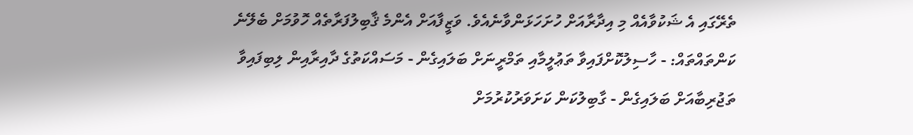ތެރޭގައި އެ ޝަކުވާއެއް މި އިދާރާއަށް ހުށަހަޅަންވާނެއެވެ. ވަޒީފާއަށް އެންމެ ޤާބިލުފަރާތެއް ހޮވުމަށް ބެލޭނެ ކަންތައްތައް: - ހާސިލުކޮށްފައިވާ ތަޢުލީމާއި ތަމްރީނަށް ބަލައިގެން - މަސައްކަތުގެ ދާއިރާއިން ލިބިފައިވާ ތަޖުރިބާއަށް ބަލައިގެން - ގާބިލުކަން ކަށަވަރުކުރުމަށް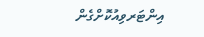އިންޓަރވިއުކޮށްގެން